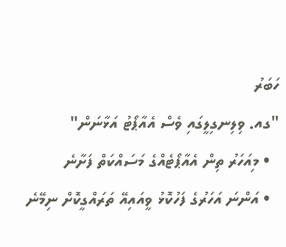ހަބަރު
"ގއ. ވިލިނގިލީގައި ވެސް އެއާޕޯޓު އަޅާނަން"
  • މިއަހަރު ތިން އެއާޕޯޓެއްގެ މަސައްކަތް ފަށާނެ
  • އަންނަ އަހަރުގެ ފަހުކޮޅު ވީއައިއޭ ތަރައްގީކޮށް ނިމޭނެ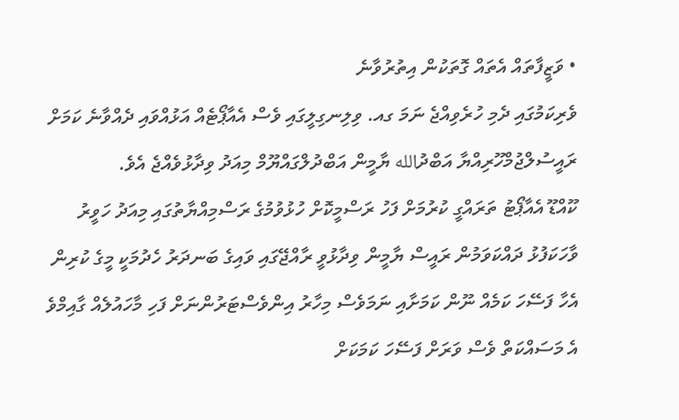• ވަޒީފާތައް އެތައް ގޮތަކުން އިތުރުވާނެ
ވެރިކަމުގައި ދެމި ހުރެވިއްޖެ ނަމަ ގއ. ވިލިނގިލީގައި ވެސް އެއާޕޯޓެއް އަޅުއްވައި ދެއްވާނެ ކަމަށް ރައީސުލްޖުމްހޫރިއްޔާ އަބްދުالله ޔާމީން އަބްދުލްގައްޔޫމް މިއަދު ވިދާޅުވެއްޖެ އެވެ.
ކޫއްޑޫ އެއާޕޯޓު ތަރައްގީ ކުރުމަށް ފަހު ރަސްމީކޮށް ހުޅުވުމުގެ ރަސްމިއްޔާތުގައި މިއަދު ހަވީރު ވާހަކަފުޅު ދައްކަވަމުން ރައީސް ޔާމީން ވިދާޅުވީ ރާއްޖޭގައި ވައިގެ ބަނދަރު ހެދުމަކީ މީގެ ކުރިން އެހާ ފަސޭހަ ކަމެއް ނޫން ކަމަށާއި ނަމަވެސް މިހާރު އިންވެސްޓަރުންނަށް ފަހި މާހައުލެއް ގާއިމްވެ އެ މަސައްކަތް ވެސް ވަރަށް ފަސޭހަ ކަމަކަށް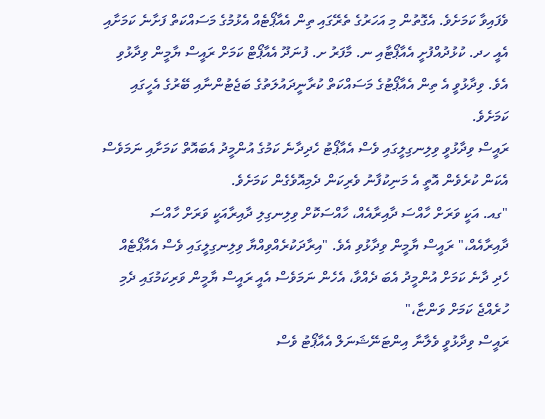ވެފައިވާ ކަމަށެވެ. އެގޮތުން މި އަހަރުގެ ތެރޭގައި ތިން އެއާޕޯޓެއް އެޅުމުގެ މަސައްކަތް ފަށާނެ ކަމަށާއި އެއީ ހދ. ކުޅުދުއްފުށީ އެއާޕޯޓާއި ނ. މާފަރު ށ. ފުނަދޫ އެއާޕޯޓް ކަމަށް ރައީސް ޔާމީން ވިދާޅުވި އެވެ. ވިދާޅުވީ އެ ތިން އެއާޕޯޓުގެ މަސައްކަތް ކުރާނީދައުލަތުގެ ބަޖެޓުންނާއި ބޭރުގެ އެހީގައި ކަމަށެވެ.
ރައީސް ވިދާޅުވީ ވިލިނގިލީގައި ވެސް އެއާޕޯޓު ހެދިދާނެ ކަމުގެ އުންމީދު އެބައޮތް ކަމަށާއި ނަމަވެސް އެކަން ކުރެވެން އޮތީ އެ މަނިކުފާނު ވެރިކަން ދެމިއޮވެގެން ކަމަށެވެ.
"ގއ. އަކީ ވަރަށް ހާއްސަ ދާއިރާއެއް، ހާއްސަކޮށް ވިލިނގިލި ދާއިރާއަކީ ވަރަށް ހާއްސަ ދާއިރާއެއް،" ރައީސް ޔާމީން ވިދާޅުވި އެވެ. "އިރާދަކުރެއްވިއްޔާ ވިލިނގިލީގައި ވެސް އެއާޕޯޓެއް ހެދި ދާނެ ކަމަށް އުންމީދު އެބަ ދެއްވާ، އެހެން ނަމަވެސް އެއީ ރައީސް ޔާމީން ވަރިކަމުގައި ދެމި ހުރެއްޖެ ކަމަށް ވަންޏާ،"
ރައީސް ވިދާޅުވީ ވެލާނާ އިންޓަނޭޝަނަލް އެއާޕޯޓު ވެސް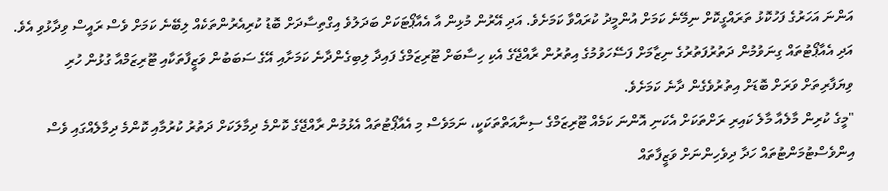އަންނަ އަހަރުގެ ފަހުކޮޅު ތަރައްގީކޮށް ނިމޭނެ ކަމަށް އުންމީދު ކުރައްވާ ކަމަށެވެ. އަދި އޭރުން މުޅިން އާ އެއާޕޯޓަކަށް ބަދަލުވެ އިގްތިސާދަށް ބޮޑު ކުރިއެރުންތަކެއް ލިބޭނެ ކަމަށް ވެސް ރައީސް ވިދާޅުވި އެވެ. އަދި އެއާޕޯޓުތައް ގިނަވުމުން ދަތުރުފަތުރުގެ ނިޒާމަށް ފަސޭހަވުމުގެ އިތުރުން ރާއްޖޭގެ އެކި ހިސާބަށް ޓޫރިޒަމްގެ ފައިދާ ލިބިގެންދާނެ ކަމަށާއި އޭގެ ސަބަބުން ވަޒީފާތަކާއި ޓޫރިޒަމްއާ ގުޅުން ހުރި ވިޔަފާރިތަށް ވަރަށް ބޮޑަށް އިތުރުވެގެން ދާނެ ކަމަށެވެ.
"މީގެ ކުރިން މާލެއާ މާލެ ކައިރި ރަށްތަކަށް އެކަނި އޮންނަ ކަމެއް ޓޫރިޒަމްގެ ސިނާއަތްތަކަކީ، ނަމަވެސް މި އެއާޕޯޓުތައް އެޅުމުން ރާއްޖޭގެ ކޮންމެ ދިމާލަކަށް ދަތުރު ކުރުމާއި ކޮންމެ ދިމާލެއްގައި ވެސް އިންވެސްޓުމަންޓުތައް ހަދާ ދިވެހިންނަށް ވަޒީފާތައް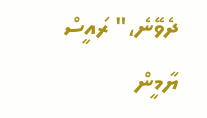ދެވޭނެ،" ރައީސް ޔާމީން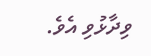ވިދާޅުވި އެވެ.